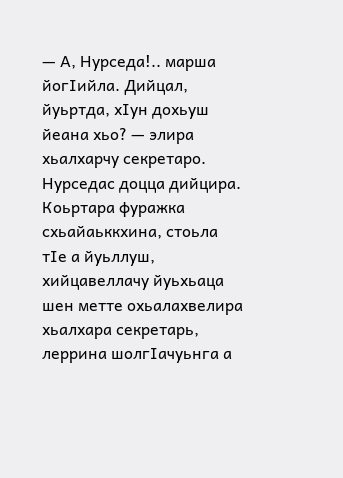— А, Нурседа!.. марша йогIийла. Дийцал, йуьртда, xIун дохьуш йеана хьо? — элира хьалхарчу секретаро.
Нурседас доцца дийцира. Коьртара фуражка схьайаьккхина, стоьла тIе а йуьллуш, хийцавеллачу йуьхьаца шен метте охьалахвелира хьалхара секретарь, леррина шолгIачуьнга а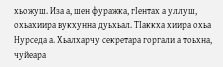хьожуш. Иза а, шен фуражка, гIентах а уллуш, охьахиира вукхунна дуьхьал. ТIаккха хиира охьа Нурседа а. Хьалхарчу секретара горгали а тоьхна, чуйеара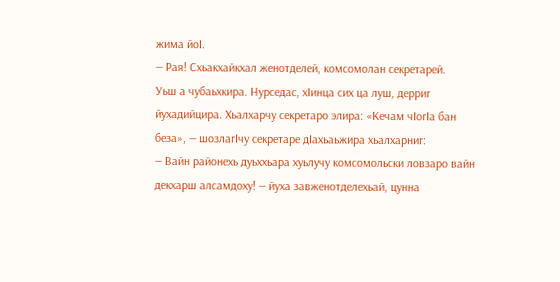жима йоI.
— Рая! Схьакхайкхал женотделей, комсомолан секретарей.
Уьш а чубаьхкира. Нурседас, хIинца сих ца луш, дерриг йухадийцира. Хьалхарчу секретаро элира: «Кечам чIогIа бан беза», — шозлагIчу секретаре дIахьаьжира хьалхарниг:
— Вайн районехь дуьххьара хуьлучу комсомольски ловзаро вайн декхарш алсамдоху! — йуха завженотделехьай, цунна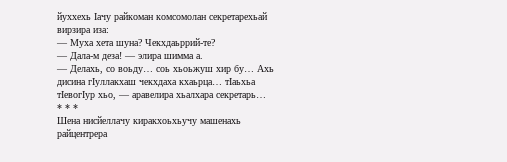йуххехь Iачу райкоман комсомолан секретарехьай вирзира иза:
— Муха хета шуна? Чекхдаьррий-те?
— Дала-м деза! — элира шимма а.
— Делахь, со воьду… соь хьоьжуш хир бу… Ахь дисина гIуллакхаш чекхдаха кхаьрца… тIаьхьа тIевогIур хьо, — аравелира хьалхара секретарь…
* * *
Шена нисйеллачу киракхоьхьучу машенахь райцентрера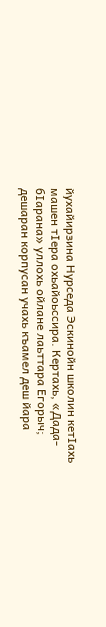йухайирзина Нурседа Эскинойн школин кетIахь машен тIера охьайоьссира. Кертахь, «Дада-бIарана» уллохь ойлане лаьттара Егорыч; дешаран корпусан учахь къамел деш йара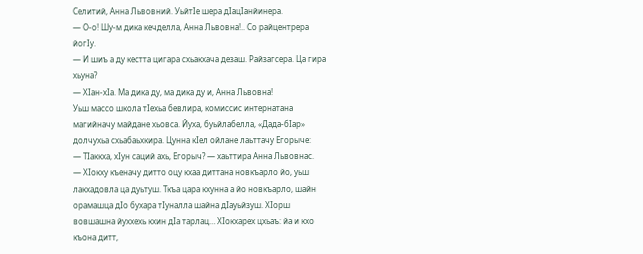Селитий, Анна Львовний. УьйтIе шера дIацIанйинера.
— О-о! Шу-м дика кечделла, Анна Львовна!.. Со райцентрера йoгIy.
— И шиъ а ду кестта цигара схьакхача дезаш. Райзагсера. Ца гира хьуна?
— ХIан-хIа. Ма дика ду, ма дика ду и, Анна Львовна!
Уьш массо школа тIехьа бевлира, комиссис интернатана магийначу майдане хьовса. Йуха, буьйлабелла, «Дада-бIар» долчухьа схьабаьхкира. Цунна кIел ойлане лаьттачу Егорыче:
— ТIаккха, хIун саций ахь, Егорыч? — хаьттира Анна Львовнас.
— ХIокху къеначу дитто оцу кхаа диттана новкъарло йо, уьш лакхадовла ца дуьтуш. Ткъа цара кхунна а йо новкъарло, шайн орамашца дIо бухара тIуналла шайна дIауьйзуш. ХIорш вовшашна йуххехь кхин дIа тарлац… ХIокхарех цхьаъ: йа и кхо къона дитт,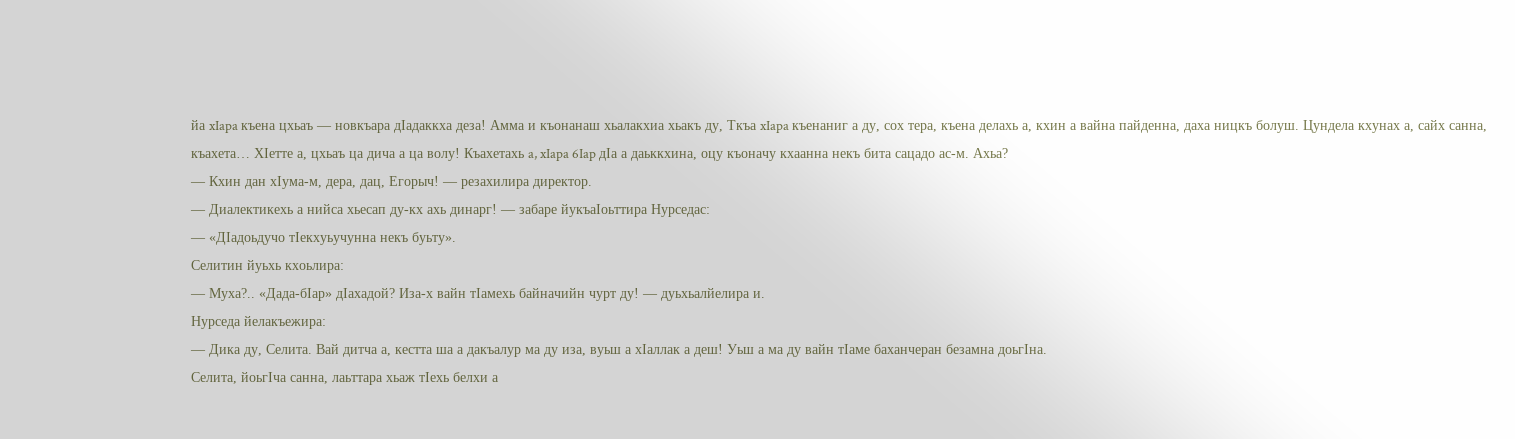йа xIapa къена цхьаъ — новкъара дIадаккха деза! Амма и къонанаш хьалакхиа хьакъ ду, Ткъа xIapa къенаниг а ду, сох тера, къена делахь а, кхин а вайна пайденна, даха ницкъ болуш. Цундела кхунах а, сайх санна, къахета… ХIетте а, цхьаъ ца дича а ца волу! Къахетахь a, xIapa 6Iap дIа а даьккхина, оцу къоначу кхаанна некъ бита сацадо ас-м. Ахьа?
— Кхин дан хIума-м, дера, дац, Егорыч! — резахилира директор.
— Диалектикехь а нийса хьесап ду-кх ахь динарг! — забаре йукъаIоьттира Нурседас:
— «ДIадоьдучо тIекхуьучунна некъ буьту».
Селитин йуьхь кхоьлира:
— Муха?.. «Дада-бIар» дIахадой? Иза-х вайн тIамехь байначийн чурт ду! — дуьхьалйелира и.
Нурседа йелакъежира:
— Дика ду, Селита. Вай дитча а, кестта ша а дакъалур ма ду иза, вуьш а хIаллак а деш! Уьш а ма ду вайн тIаме баханчеран безамна доьгIна.
Селита, йоьгIча санна, лаьттара хьаж тIехь белхи а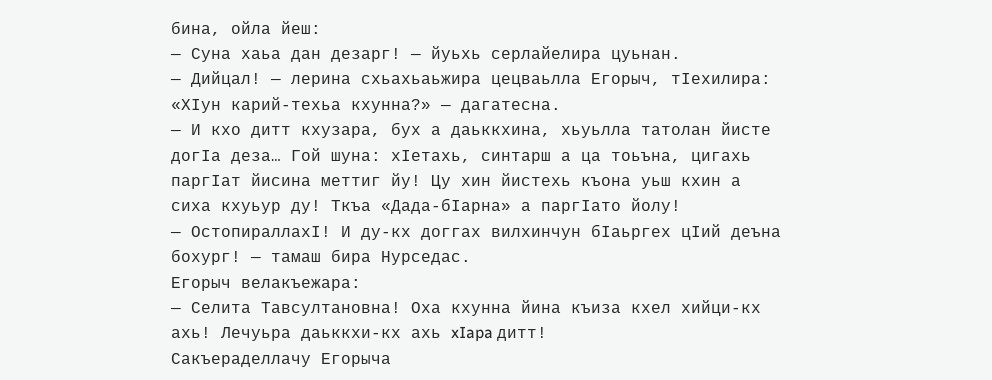бина, ойла йеш:
— Суна хаьа дан дезарг! — йуьхь серлайелира цуьнан.
— Дийцал! — лерина схьахьаьжира цецваьлла Егорыч, тIехилира: «ХIун карий-техьа кхунна?» — дагатесна.
— И кхо дитт кхузара, бух а даьккхина, хьуьлла татолан йисте догIа деза… Гой шуна: хIетахь, синтарш а ца тоьъна, цигахь паргIат йисина меттиг йу! Цу хин йистехь къона уьш кхин а сиха кхуьур ду! Ткъа «Дада-бIарна» а паргIато йолу!
— ОстопираллахI! И ду-кх доггах вилхинчун бIаьргех цIий деъна бохург! — тамаш бира Нурседас.
Егорыч велакъежара:
— Селита Тавсултановна! Оха кхунна йина къиза кхел хийци-кх ахь! Лечуьра даьккхи-кх ахь xIapa дитт!
Сакъераделлачу Егорыча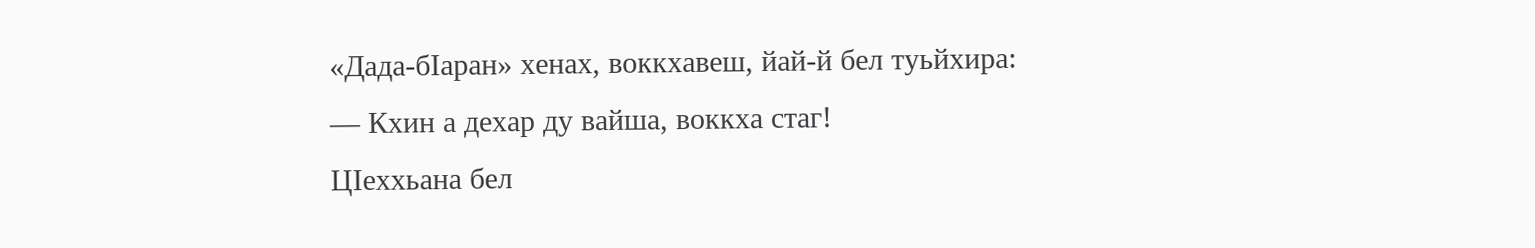«Дада-бIаран» хенах, воккхавеш, йай-й бел туьйхира:
— Кхин а дехар ду вайша, воккха стаг!
ЦIеххьана бел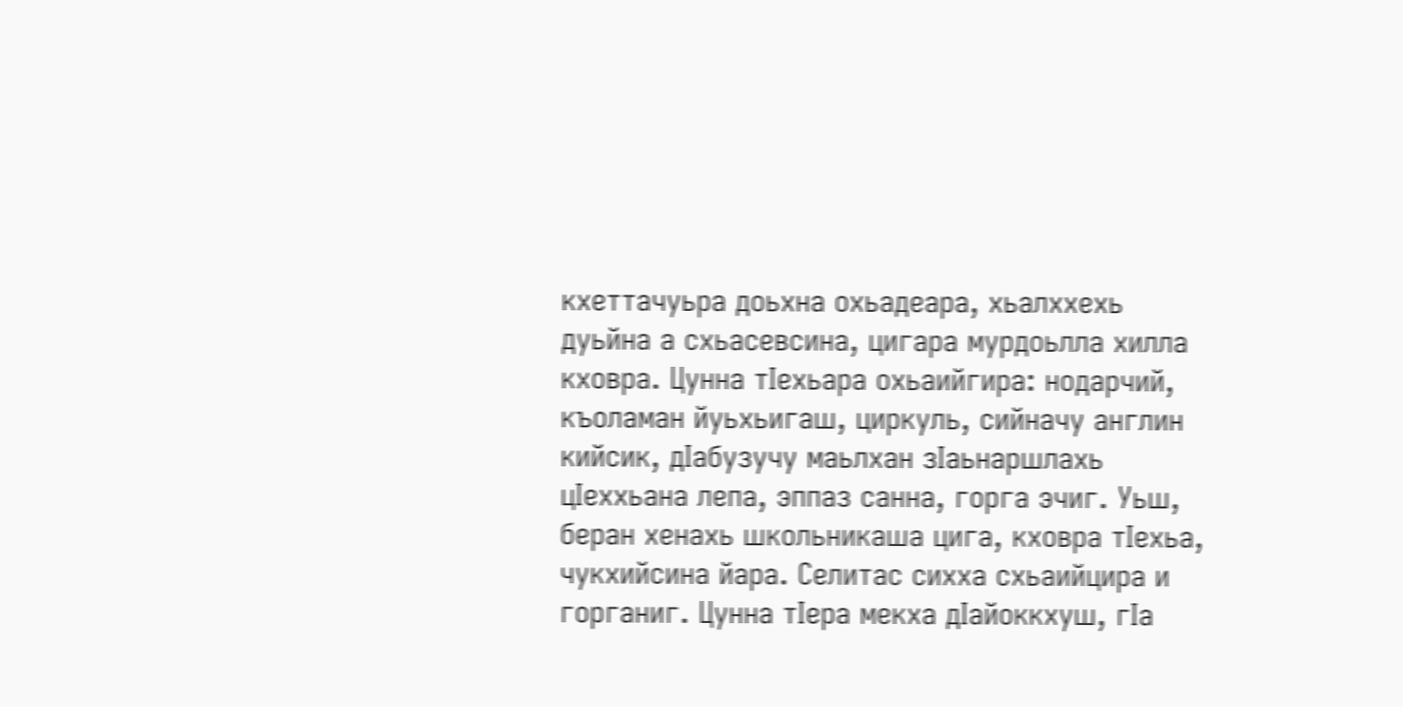кхеттачуьра доьхна охьадеара, хьалххехь дуьйна а схьасевсина, цигара мурдоьлла хилла кховра. Цунна тIехьара охьаийгира: нодарчий, къоламан йуьхьигаш, циркуль, сийначу англин кийсик, дIабузучу маьлхан зIаьнаршлахь цIеххьана лепа, эппаз санна, горга эчиг. Уьш, беран хенахь школьникаша цига, кховра тIехьа, чукхийсина йара. Селитас сихха схьаийцира и горганиг. Цунна тIера мекха дIайоккхуш, гIa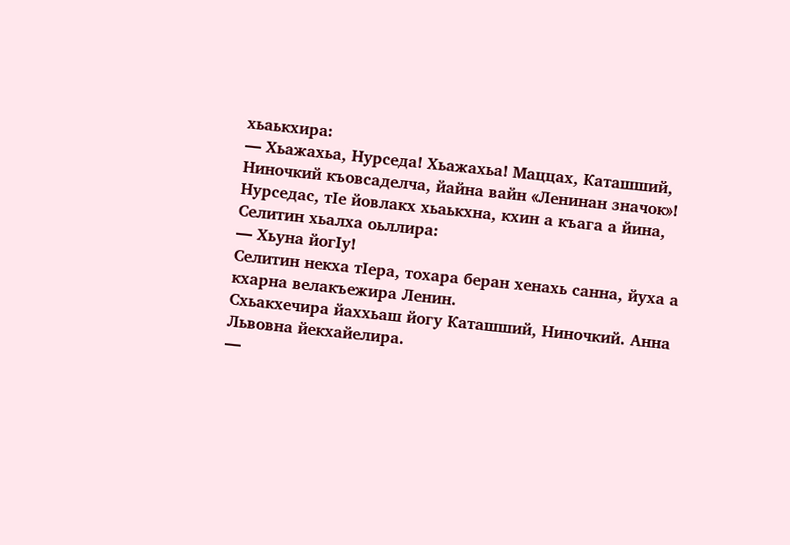хьаькхира:
— Хьажахьа, Нурседа! Хьажахьа! Маццах, Каташший, Ниночкий къовсаделча, йайна вайн «Ленинан значок»!
Нурседас, тIе йовлакх хьаькхна, кхин а къага а йина, Селитин хьалха оьллира:
— Хьуна йогIу!
Селитин некха тIера, тохара беран хенахь санна, йуха а кхарна велакъежира Ленин.
Схьакхечира йаххьаш йогу Каташший, Ниночкий. Анна Львовна йекхайелира.
—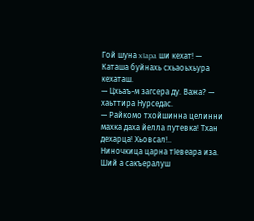Гой шуна xIapa ши кехат! — Каташа буйнахь схьаоьхьура кехаташ.
— Цхьаъ-м загсера ду. Важа? — хаьттира Нурседас.
— Райкомо тхойшинна целинни махка даха йелла путевка! Тхан дехарца! Хьовсал!..
Ниночкица царна тIевеара иза. Ший а сакъералуш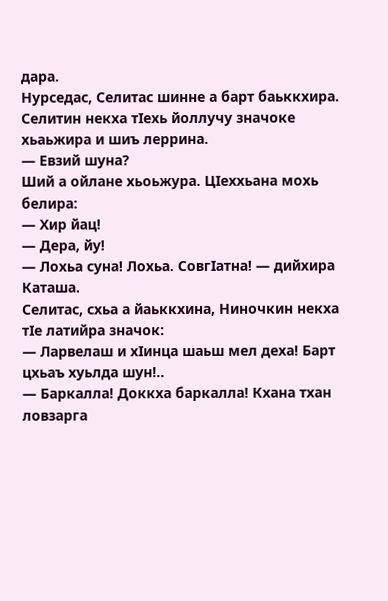дара.
Нурседас, Селитас шинне а барт баьккхира. Селитин некха тIехь йоллучу значоке хьаьжира и шиъ леррина.
— Евзий шуна?
Ший а ойлане хьоьжура. ЦIеххьана мохь белира:
— Хир йац!
— Дера, йу!
— Лохьа суна! Лохьа. СовгIатна! — дийхира Каташа.
Селитас, схьа а йаьккхина, Ниночкин некха тIе латийра значок:
— Ларвелаш и хIинца шаьш мел деха! Барт цхьаъ хуьлда шун!..
— Баркалла! Доккха баркалла! Кхана тхан ловзарга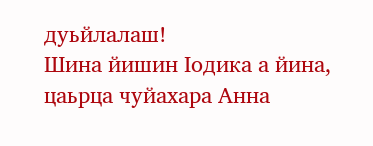дуьйлалаш!
Шина йишин Iодика а йина, цаьрца чуйахара Анна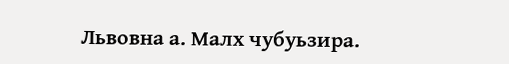Львовна а. Малх чубуьзира.